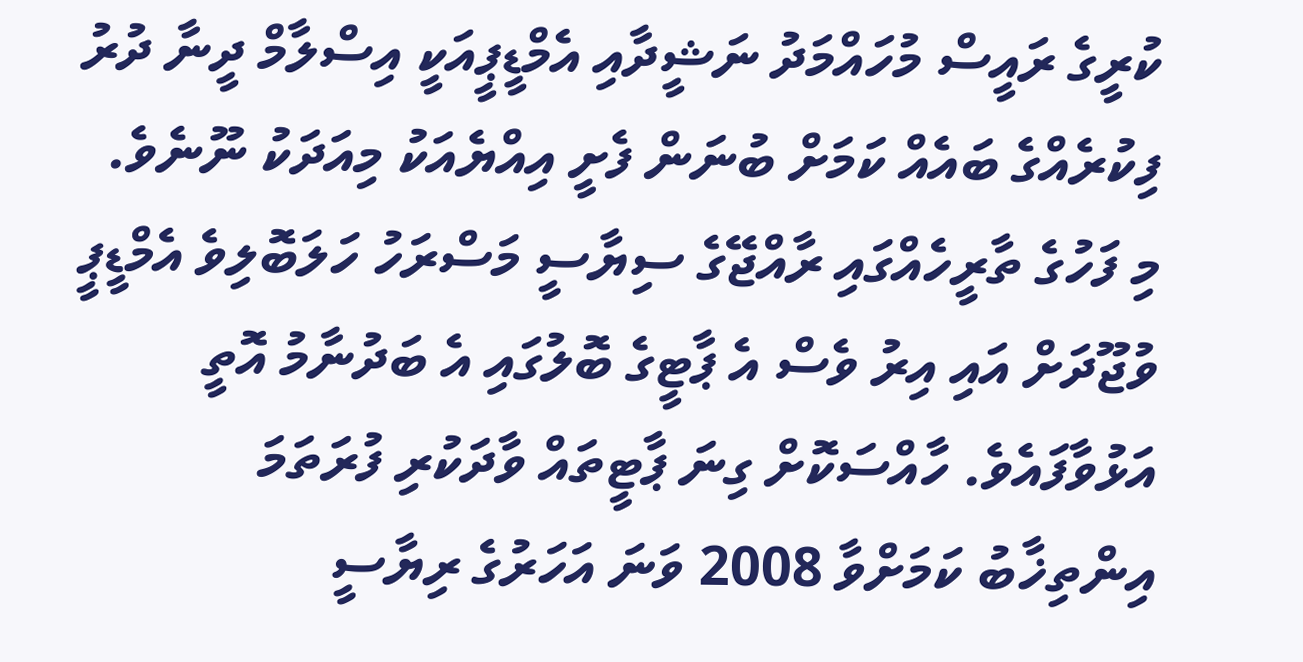ކުރީގެ ރައީސް މުހައްމަދު ނަޝީދާއި އެމްޑީޕީއަކީ އިސްލާމް ދީނާ ދުރު ފިކުރެއްގެ ބައެއް ކަމަށް ބުނަން ފެށީ އިއްޔެއަކު މިއަދަކު ނޫނެވެ. މި ފަހުގެ ތާރީހެއްގައި ރާއްޖޭގެ ސިޔާސީ މަސްރަހު ހަލަބޮލިވެ އެމްޑީޕީ ވުޖޫދަށް އައި އިރު ވެސް އެ ޕާޓީގެ ބޮލުގައި އެ ބަދުނާމު އޮތީ އަޅުވާފައެވެ. ހާއްސަކޮށް ގިނަ ޕާޓީތައް ވާދަކުރި ފުރަތަމަ އިންތިޚާބު ކަމަށްވާ 2008 ވަނަ އަހަރުގެ ރިޔާސީ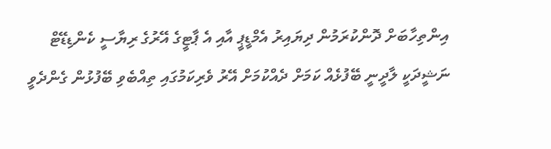އިންތިހާބަށް ދޮންކުރަމުން ދިޔައިރު އެމްޑީޕީ އާއި އެ ޕާޓީގެ އޭރުގެ ރިޔާސީ ކެންޑިޑޭޓް ނަޝީދަކީ ލާދީނީ ބޭފުޅެއް ކަމަށް ދެއްކުމަށް އޭރު ވެރިކަމުގައި ތިއްބެވި ބޭފުޅުން ގެންދެވީ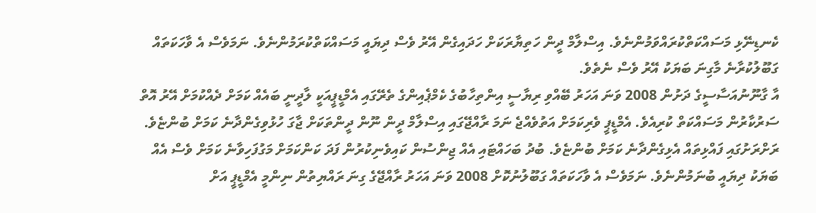ކެނޑިނޭޅި މަސައްކަތްކުރައްވަމުންނެވެ. އިސްލާމް ދީން ހަތިޔާރަކަށް ހަދައިގެން އޭރު ވެސް ދިޔައީ މަސައްކަތްކުރަމުންނެވެ. ނަމަވެސް އެ ވާހަކަތައް ގަބޫލުކުރާނެ މާގިނަ ބަޔަކު އޭރު ވެސް ނެތެވެ.
އާ ގާނޫނުއަސާސީގެ ދަށުން 2008 ވަނަ އަހަރު ބޭއްވި ރިޔާސީ އިންތިހާބުގެ ކެމްޕެއިންގެ ތެރޭގައި އެމްޑީޕީއަކީ ލާދީނީ ބައެއް ކަމަށް ދެއްކުމަށް އޭރު އޮތް ސަރުކާރުން މަސައްކަތް ކުރިއެވެ. އެމްޑީޕީ ވެރިކަމަށް އަތުވެއްޖެ ނަމަ ރާއްޖޭގައި އިސްލާމް ދީން ނޫން ދީންތަކަށް ޖާގަ ހުޅުވިގެންދާނެ ކަމަށް ބުންޏެވެ. ރަށްރަށުގައި ފައްޅިތައް އެޅިގެންދާނެ ކަމަށް ބުންޏެވެ. ބުދު ބަހައްޓައި އެއް ޖިންސުން ކައިވެނިކުރުން ފަދަ ކަންކަމަށް މަގުފަހިވާނެ ކަމަށް ވެސް އެއް ބަޔަކު ދިޔައީ ބުނަމުންނެވެ. ނަމަވެސް އެ ވާހަކަތައް ގަބޫލުނުކޮށް 2008 ވަނަ އަހަރު ރާއްޖޭގެ ގިނަ ރައްޔިތުން ނިންމީ އެމްޑީޕީ އަށް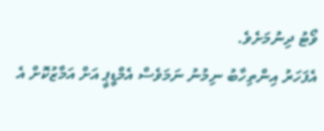ވޯޓު ދިނުމަށެވެ.
އެފަހަރު އިންތިހާބު ނިމުނު ނަމަވެސް އެމްޑީޕީ އަށް އަމާޒުކޮށް އެ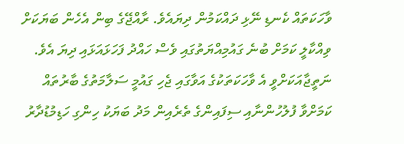ވާހަކަތައް ކެނޑި ނޭޅި ދައްކަމުން ދިޔައެވެ. ރާއްޖޭގެ ބިން އެހެން ބަޔަކަށް ވިއްކާލީ ކަމަށް ބުނެ ގައުމިއްޔަތުގައި ވެސް ހައްދު ފަހަޅައަޅައި ދިޔަ އެވެ. ނަތީޖާއަކަށްވީ އެ ވާހަކަތަކުގެ އަވާގައި ޖެހި ގައުމީ ސަލާމަތުގެ ބާރުތައް ކަމަށްވާ ފުލުހުންނާއި ސިފައިންގެ ތެރެއިން މަދު ބަޔަކު ހިންގި ހަޑިމުޑުދާރު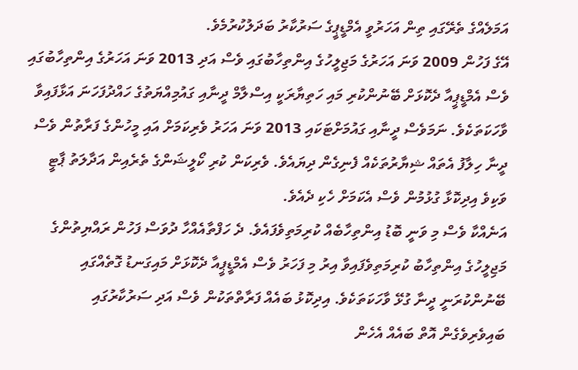އަމަލެއްގެ ތެރޭގައި ތިން އަހަރުވީ އެމްޑީޕީގެ ސަރުކާރު ބަދަލުކުރުމެވެ.
އޭގެ ފަހުން 2009 ވަނަ އަހަރުގެ މަޖިލީހުގެ އިންތިހާބުގައި ވެސް އަދި 2013 ވަނަ އަހަރުގެ އިންތިހާބުގައި ވެސް އެމްޑީޕީއާ ދެކޮޅަށް ބޭނުންކުރި މައި ހަތިޔާރަކީ އިސްލާމް ދީނާއި ގައުމިއްޔަތުގެ ހައްދުފަހަނަ އަޅާފައިވާ ވާހަކަތަކެވެ. ނަމަވެސް ދީނާއި ގައުމަށްޓަކައި 2013 ވަނަ އަހަރު ވެރިކަމަށް އައި މީހުންގެ ފަރާތުން ވެސް ދީނާ ހިލާފު އެތައް ޝިޔާރުތަކެއް ފެނިގެން ދިޔައެވެ. ވެރިކަން ކުރި ކޯލީޝަންގެ ތެރެއިން އަދާލަތު ޕާޓީ ވަކިވެ އިދިކޮޅާ ގުޅުމުން ވެސް އެކަމަށް ހެކި ދެއެވެ.
އަނެއްކާ ވެސް މި ވަނީ ބޮޑު އިންތިހާބެއް ކުރިމަތިވެފައެވެ. ދެ ހަފްތާއެއްހާ ދުވަސް ފަހުން ރައްޔިތުންގެ މަޖިލީހުގެ އިންތިހާބު ކުރިމަތިވެފައިވާ އިރު މި ފަހަރު ވެސް އެމްޑީޕީއާ ދެކޮޅަށް މައިގަނޑު ގޮތެއްގައި ބޭނުންކުރަނީ ދީނާ ގުޅޭ ވާހަކަތަކެވެ. އިދިކޮޅު ބައެއް ފަރާތްތަކުން ވެސް އަދި ސަރުކާރުގައި ބައިވެރިވެގެން އޮތް ބައެއް އެހެން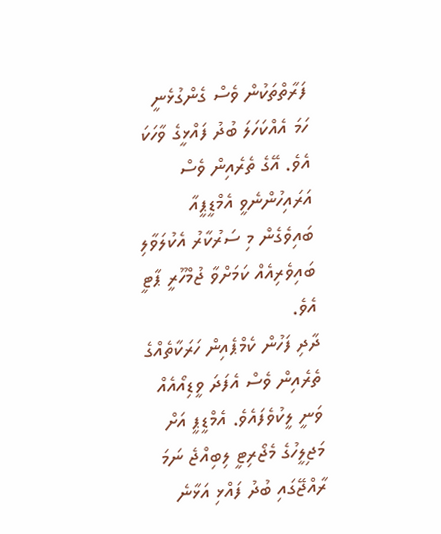ފަރާތްތަކުން ވެސް ގެންގުޅެނީ ހަމަ އެއްކަހަލަ ބުދު ފައްޅީގެ ވާހަކަ އެވެ. އޭގެ ތެރެއިން ވެސް އަރައިހުންނެވީ އެމްޑީޕީއާ ބައިވެގެން މި ސަރުކާރު އެކުލަވާލި ބައިވެރިއެއް ކަމަށްވާ ޖުމްހޫރީ ޕާޓީ އެވެ.
ދާދި ފަހުން ކެމްޕެއިން ހަރަކާތެއްގެ ތެރެއިން ވެސް އެފަދަ ވީޑިއޯއެއް ވަނީ ލީކުވެފައެވެ. އެމްޑީޕީ އަށް މަޖިލީހުގެ މެޖޯރިޓީ ލިބިއްޖެ ނަމަ ރާއްޖޭގައި ބުދު ފައްޅި އަޅާނެ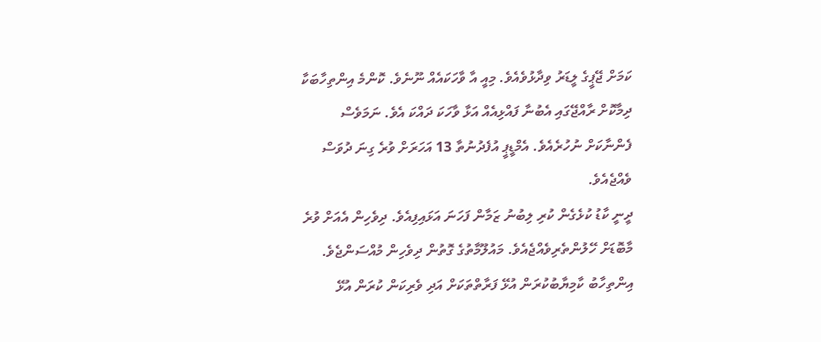ކަމަށް ޖޭޕީގެ ލީޑަރު ވިދާޅުވެއެވެ. މިއީ އާ ވާހަކައެއް ނޫނެވެ. ކޮންމެ އިންތިހާބަކާ ދިމާކޮށް ރާއްޖޭގައި އެބުނާ ފައްޅިއެއް އަޅާ ވާހަކަ ދައްކަ އެވެ. ނަމަވެސް ފެންނާކަށް ނުހުރެއެވެ. އެމްޑީޕީ އުފެދުނުތާ 13 އަހަރަށް ވުރެ ގިނަ ދުވަސް ވެއްޖެއެވެ.
ދީނީ ކާޑު ކުޅެގެން ކުރި ލިބުނު ޒަމާން ފަހަނަ އަޅައިފިއެވެ. ދިވެހިން އެއަށް ވުރެ މާބޮޑަށް ހޭލުންތެރިވެއްޖެއެވެ. މައުލޫމާތުގެ ގޮތުން ދިވެހިން މުއްސަންޖެވެ. އިންތިހާބު ކާމިޔާބުކުރަން އުޅޭ ފަރާތްތަކަށް އަދި ވެރިކަން ކުރަން އުޅޭ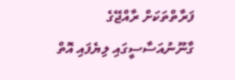ފަރާތްތަކަށް ރާއްޖޭގެ ގާނޫނުއަސާސީގައި ލިޔެފައި އޮތް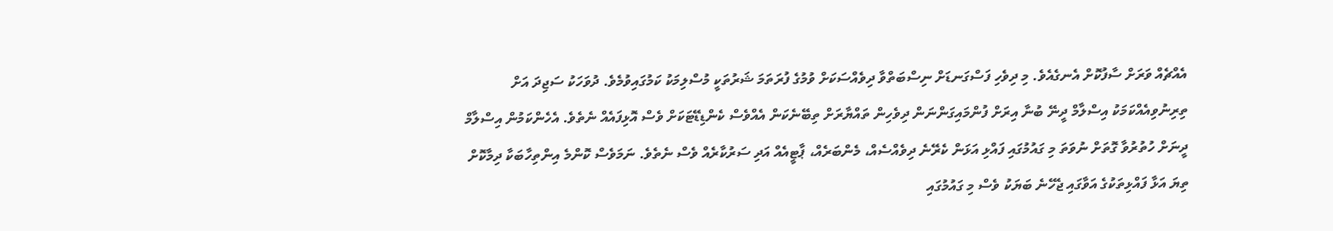އެއްޗެއް ވަރަށް ސާފުކޮށް އެނގެއެވެ. މި ދިވެހި ފަސްގަނޑަށް ނިސްބަތްވާ ދިވެއްސަކަށް ވުމުގެ ފުރަތަމަ ޝަރުތަކީ މުސްލިމަކު ކަމުގައިވުމެވެ. ދުވަހަކު ސަޖިދަ އަށް ތިރިނުވިއެއްކަމަކު އިސްލާމް ދީނޭ ބުނާ އިރަށް ފުންމައިގަންނަން ދިވެހިން ތައްޔާރަށް ތިބޭނެކަން އެއްވެސް ކެންޑިޑޭޓަކަށް ވެސް އޮޅިފައެއް ނެތެވެ. އެހެންކަމުން އިސްލާމް ދީނަށް ހުތުރުވާ ގޮތަށް ނުވަތަ މި ގައުމުގައި ފައްޅި އަޅަން ކެރޭނެ ދިވެއްސެއް، މެންބަރެއް، ޕާޓީއެއް އަދި ސަރުކާރެއް ވެސް ނެތެވެ. ނަމަވެސް ކޮންމެ އިންތިހާބަކާ ދިމާކޮށް ތިޔަ އަޅާ ފައްޅިތަކުގެ އަވާގައި ޖެހޭނެ ބަޔަކު ވެސް މި ގައުމުގައި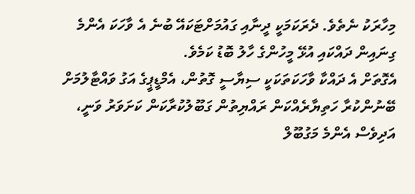މިހާރަކު ނެތެވެ. ދެރަކަމަކީ ދީނާއި ގައުމަށްޓަކައޭ ބުނެ އެ ވާހަކަ އެންމެ ގިނައިން ދައްކައި އުޅޭ މީހުންގެ ހާލު ބޮޑު ކަމެވެ.
އެގޮތަށް އެ ދައްކާ ވާހަކަތަކަކީ ސިޔާސީ ގޮތުން، އެމްޑީޕީގެ އަގު ވައްޓާލުމަށް ބޭނުންކުރާ ހަތިޔާރެއްކަން ރައްޔިތުން ގަބޫލުކުރާކަން ކަށަވަރު ވަނީ، އަދިވެސް އެންމެ މަގުބޫލް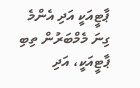ޕާޓީއަކީ އަދި އެންމެ ގިނަ މެމްބަރުން ތިބި ޕާޓީއަކީ، އަދި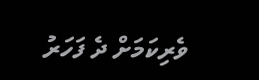ވެރިކަމަށް ދެ ފަހަރު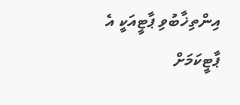އިންތިޚާބުވި ޕާޓީއަކީ އެ ޕާޓީކަމަށް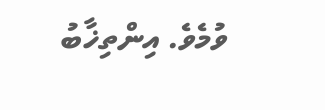ވުމެވެ. އިންތިޚާބު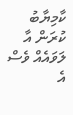ކާމިޔާބު ކުރަން އާ ލަވައެއް ވެސް އެ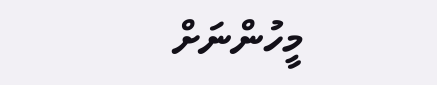މީހުންނަށް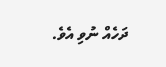ދަހެއް ނުވި އެވެ.